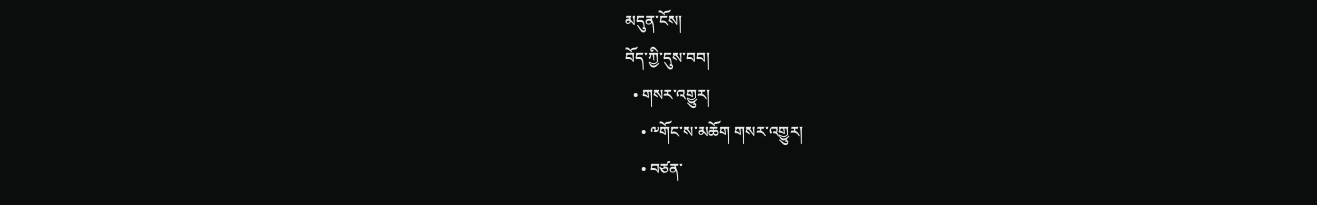མདུན་ངོས།
བོད་ཀྱི་དུས་བབ།
  • གསར་འགྱུར།
    • ༸གོང་ས་མཆོག གསར་འགྱུར།
    • བཙན་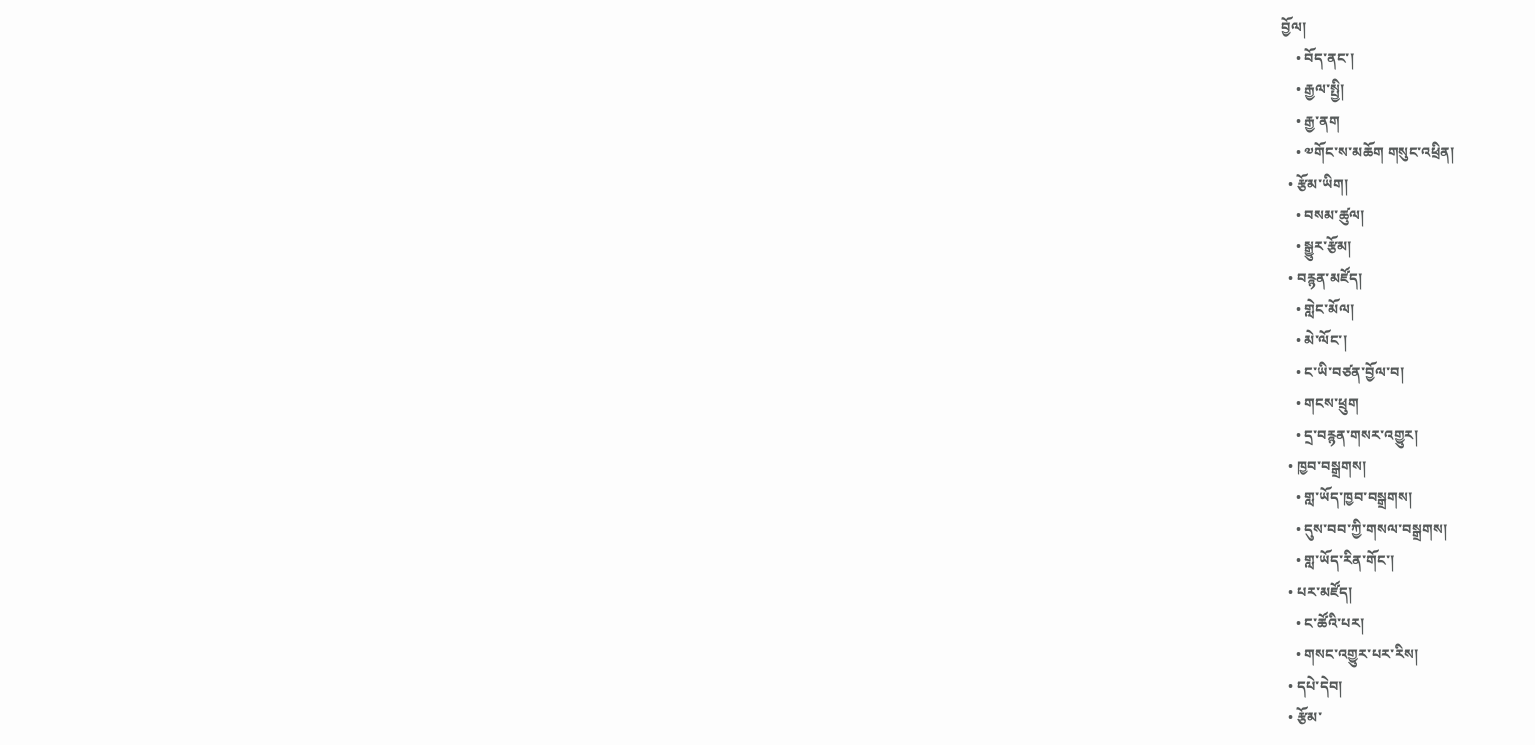བྱོལ།
    • བོད་ནང་།
    • རྒྱལ་སྤྱི།
    • རྒྱ་ནག
    • ༧གོང་ས་མཆོག གསུང་འཕྲིན།
  • རྩོམ་ཡིག།
    • བསམ་ཚུལ།
    • སྒྱུར་རྩོམ།
  • བརྙན་མཛོད།
    • གླེང་མོལ།
    • མེ་ལོང་།
    • ང་ཡི་བཙན་བྱོལ་བ།
    • གངས་ཕྲུག
    • དྲ་བརྙན་གསར་འགྱུར།
  • ཁྱབ་བསྒྲགས།
    • གླ་ཡོད་ཁྱབ་བསྒྲགས།
    • དུས་བབ་ཀྱི་གསལ་བསྒྲགས།
    • གླ་ཡོད་རིན་གོང་།
  • པར་མཛོད།
    • ང་ཚོའི་པར།
    • གསང་འགྱུར་པར་རིས།
  • དཔེ་དེབ།
  • རྩོམ་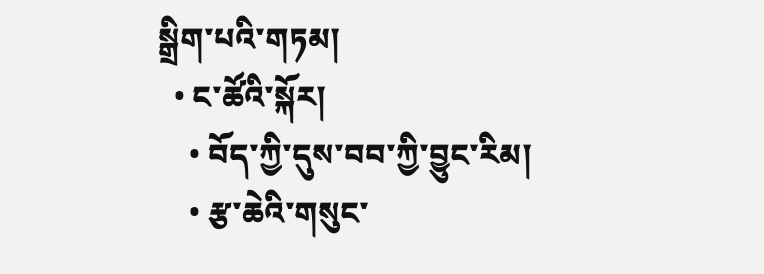སྒྲིག་པའི་གཏམ།
  • ང་ཚོའི་སྐོར།
    • བོད་ཀྱི་དུས་བབ་ཀྱི་བྱུང་རིམ།
    • རྩ་ཆེའི་གསུང་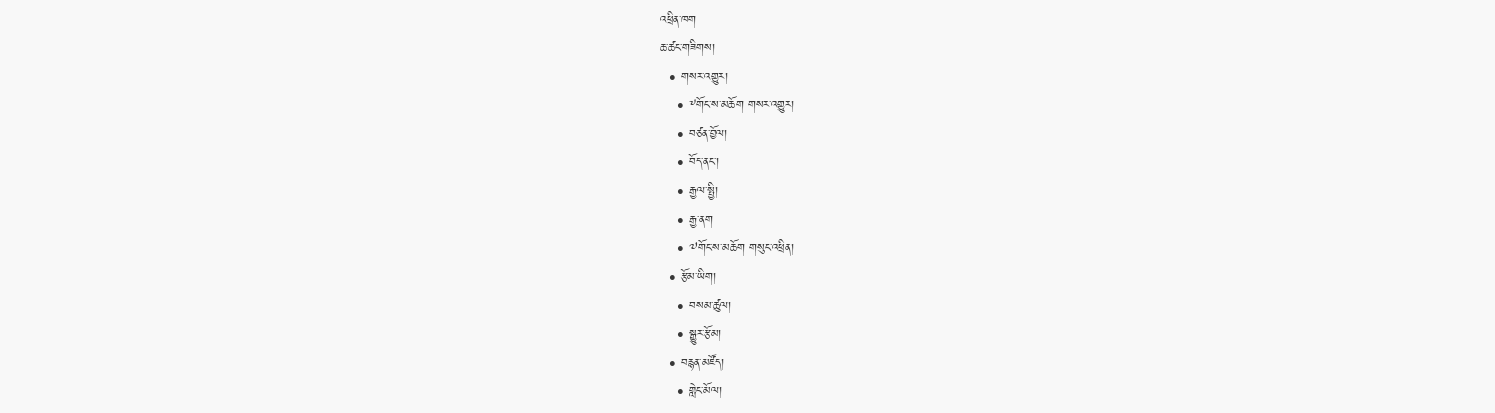འཕྲིན་ཁག
ཆ་ཚང་གཟིགས།
  • གསར་འགྱུར།
    • ༸གོང་ས་མཆོག གསར་འགྱུར།
    • བཙན་བྱོལ།
    • བོད་ནང་།
    • རྒྱལ་སྤྱི།
    • རྒྱ་ནག
    • ༧གོང་ས་མཆོག གསུང་འཕྲིན།
  • རྩོམ་ཡིག།
    • བསམ་ཚུལ།
    • སྒྱུར་རྩོམ།
  • བརྙན་མཛོད།
    • གླེང་མོལ།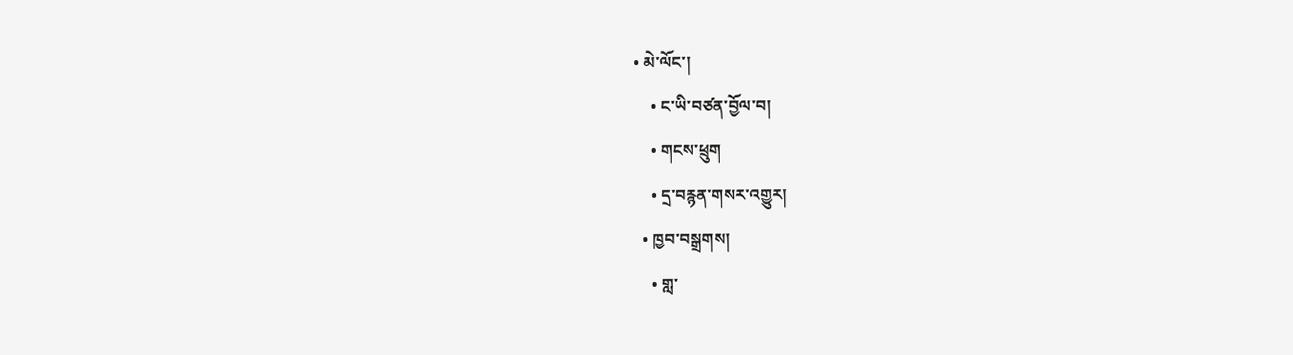• མེ་ལོང་།
    • ང་ཡི་བཙན་བྱོལ་བ།
    • གངས་ཕྲུག
    • དྲ་བརྙན་གསར་འགྱུར།
  • ཁྱབ་བསྒྲགས།
    • གླ་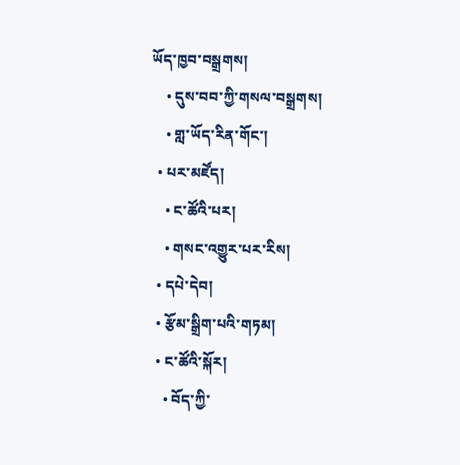ཡོད་ཁྱབ་བསྒྲགས།
    • དུས་བབ་ཀྱི་གསལ་བསྒྲགས།
    • གླ་ཡོད་རིན་གོང་།
  • པར་མཛོད།
    • ང་ཚོའི་པར།
    • གསང་འགྱུར་པར་རིས།
  • དཔེ་དེབ།
  • རྩོམ་སྒྲིག་པའི་གཏམ།
  • ང་ཚོའི་སྐོར།
    • བོད་ཀྱི་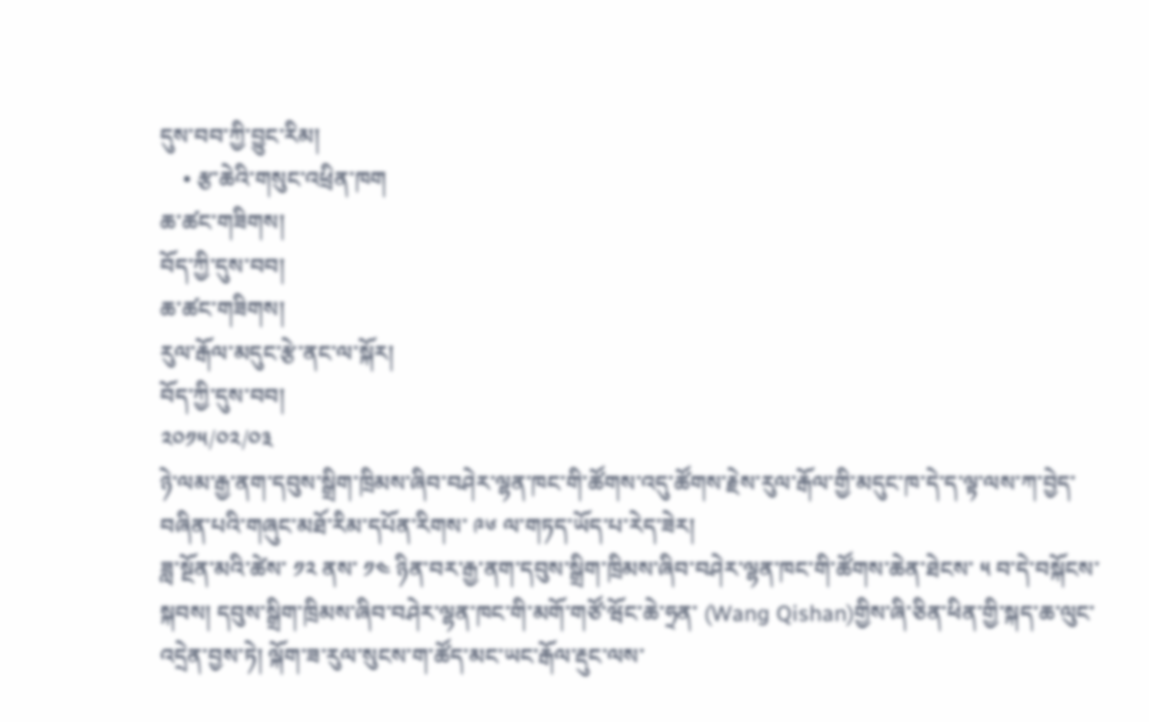དུས་བབ་ཀྱི་བྱུང་རིམ།
    • རྩ་ཆེའི་གསུང་འཕྲིན་ཁག
ཆ་ཚང་གཟིགས།
བོད་ཀྱི་དུས་བབ།
ཆ་ཚང་གཟིགས།
རུལ་རྒོལ་མདུང་རྩེ་ནང་ལ་སྐོར།
བོད་ཀྱི་དུས་བབ།
༢༠༡༥/༠༢/༠༣
ཉེ་ལམ་རྒྱ་ནག་དབུས་སྒྲིག་ཁྲིམས་ཞིབ་བཤེར་ལྷན་ཁང་གི་ཚོགས་འདུ་ཚོགས་རྗེས་རུལ་རྒོལ་གྱི་མདུང་ཁ་དེ་ད་ལྟ་ལས་ཀ་བྱེད་བཞིན་པའི་གཞུང་མཐོ་རིམ་དཔོན་རིགས་ ༩༦ ལ་གཏད་ཡོད་པ་རེད་ཟེར།
ཟླ་སྔོན་མའི་ཚེས་ ༡༢ ནས་ ༡༤ ཉིན་བར་རྒྱ་ནག་དབུས་སྒྲིག་ཁྲིམས་ཞིབ་བཤེར་ལྷན་ཁང་གི་ཚོགས་ཆེན་ཐེངས་ ༥ བ་དེ་བསྐོངས་སྐབས། དབུས་སྒྲིག་ཁྲིམས་ཞིབ་བཤེར་ལྷན་ཁང་གི་མགོ་གཙོ་ཝོང་ཆེ་ཧྲན་ (Wang Qishan)གྱིས་ཞི་ཅིན་ཕིན་གྱི་སྐད་ཆ་ལུང་འདྲེན་བྱས་ཏེ། ལྐོག་ཟ་རུལ་སུངས་ག་ཚོད་མང་ཡང་རྒོལ་རྡུང་ལས་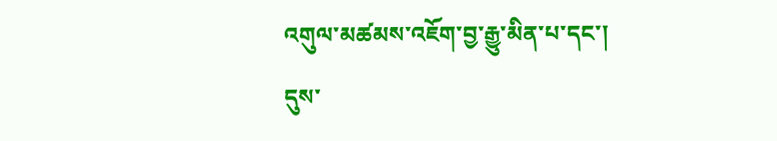འགུལ་མཚམས་འཇོག་བྱ་རྒྱུ་མིན་པ་དང་། དུས་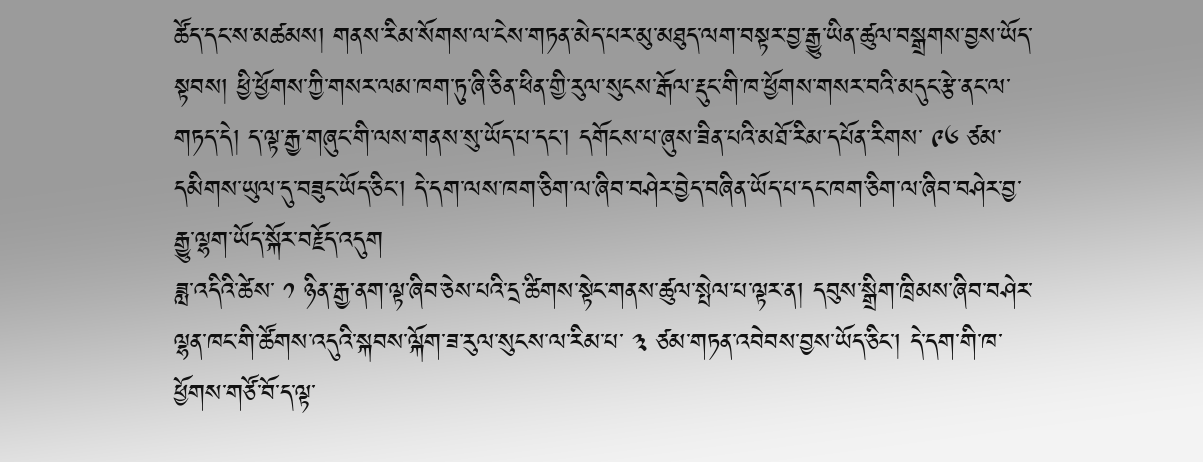ཚོད་དང་ས་མཚམས། གནས་རིམ་སོགས་ལ་ངེས་གཏན་མེད་པར་མུ་མཐུད་ལག་བསྟར་བྱ་རྒྱུ་ཡིན་ཚུལ་བསྒྲགས་བྱས་ཡོད་སྟབས། ཕྱི་ཕྱོགས་ཀྱི་གསར་ལམ་ཁག་ཏུ་ཞི་ཅིན་ཕིན་གྱི་རུལ་སུངས་རྒོལ་རྡུང་གི་ཁ་ཕྱོགས་གསར་བའི་མདུང་རྩེ་ནང་ལ་གཏད་དེ། ད་ལྟ་རྒྱ་གཞུང་གི་ལས་གནས་སུ་ཡོད་པ་དང་། དགོངས་པ་ཞུས་ཟིན་པའི་མཐོ་རིམ་དཔོན་རིགས་ ༩༦ ཙམ་དམིགས་ཡུལ་དུ་བཟུང་ཡོད་ཅིང་། དེ་དག་ལས་ཁག་ཅིག་ལ་ཞིབ་བཤེར་བྱེད་བཞིན་ཡོད་པ་དང་ཁག་ཅིག་ལ་ཞིབ་བཤེར་བྱ་རྒྱུ་ལྷག་ཡོད་སྐོར་བརྗོད་འདུག
ཟླ་འདིའི་ཚེས་ ༡ ཉིན་རྒྱ་ནག་ལྟ་ཞིབ་ཅེས་པའི་དྲ་ཚིགས་སྟེང་གནས་ཚུལ་སྤེལ་པ་ལྟར་ན། དབུས་སྒྲིག་ཁྲིམས་ཞིབ་བཤེར་ལྷན་ཁང་གི་ཚོགས་འདུའི་སྐབས་ལྐོག་ཟ་རུལ་སུངས་ལ་རིམ་པ་ ༣ ཙམ་གཏན་འབེབས་བྱས་ཡོད་ཅིང་། དེ་དག་གི་ཁ་ཕྱོགས་གཙོ་བོ་ད་ལྟ་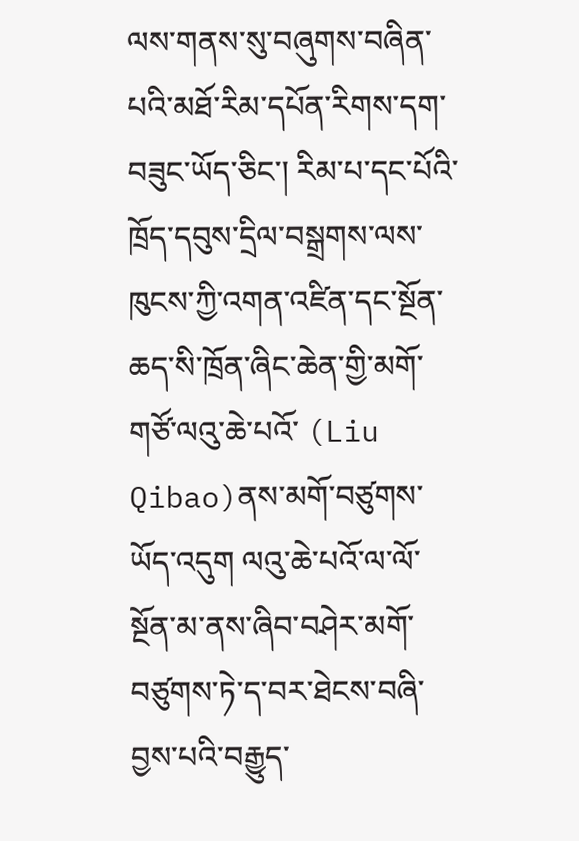ལས་གནས་སུ་བཞུགས་བཞིན་པའི་མཐོ་རིམ་དཔོན་རིགས་དག་བཟུང་ཡོད་ཅིང་། རིམ་པ་དང་པོའི་ཁྲོད་དབུས་དྲིལ་བསྒྲགས་ལས་ཁུངས་ཀྱི་འགན་འཛིན་དང་སྔོན་ཆད་སི་ཁྲོན་ཞིང་ཆེན་གྱི་མགོ་གཙོ་ལའུ་ཆེ་པའོ་ (Liu Qibao)ནས་མགོ་བཙུགས་ཡོད་འདུག ལའུ་ཆེ་པའོ་ལ་ལོ་སྔོན་མ་ནས་ཞིབ་བཤེར་མགོ་བཙུགས་ཏེ་ད་བར་ཐེངས་བཞི་བྱས་པའི་བརྒྱུད་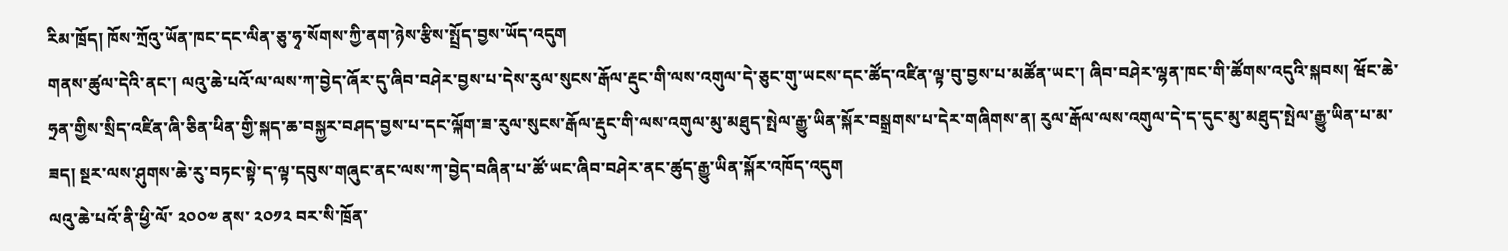རིམ་ཁྲོད། ཁོས་ཀྲོའུ་ཡོན་ཁང་དང་ལིན་ཅུ་ཧྭ་སོགས་ཀྱི་ནག་ཉེས་རྩིས་སྤྲོད་བྱས་ཡོད་འདུག
གནས་ཚུལ་དེའི་ནང་། ལའུ་ཆེ་པའོ་ལ་ལས་ཀ་བྱེད་ཞོར་དུ་ཞིབ་བཤེར་བྱས་པ་དེས་རུལ་སུངས་རྒོལ་རྡུང་གི་ལས་འགུལ་དེ་ཅུང་གུ་ཡངས་དང་ཚོད་འཛིན་ལྟ་བུ་བྱས་པ་མཚོན་ཡང་། ཞིབ་བཤེར་ལྷན་ཁང་གི་ཚོགས་འདུའི་སྐབས། ཝོང་ཆེ་ཧྲན་གྱིས་སྲིད་འཛིན་ཞི་ཅིན་ཕིན་གྱི་སྐད་ཆ་བསྐྱར་བཤད་བྱས་པ་དང་ལྐོག་ཟ་རུལ་སུངས་རྒོལ་རྡུང་གི་ལས་འགུལ་མུ་མཐུད་སྤེལ་རྒྱུ་ཡིན་སྐོར་བསྒྲགས་པ་དེར་གཞིགས་ན། རུལ་རྒོལ་ལས་འགུལ་དེ་ད་དུང་མུ་མཐུད་སྤེལ་རྒྱུ་ཡིན་པ་མ་ཟད། སྔར་ལས་ཤུགས་ཆེ་རུ་བཏང་སྟེ་ད་ལྟ་དབུས་གཞུང་ནང་ལས་ཀ་བྱེད་བཞིན་པ་ཚོ་ཡང་ཞིབ་བཤེར་ནང་ཚུད་རྒྱུ་ཡིན་སྐོར་འཁོད་འདུག
ལའུ་ཆེ་པའོ་ནི་ཕྱི་ལོ་ ༢༠༠༧ ནས་ ༢༠༡༢ བར་སི་ཁྲོན་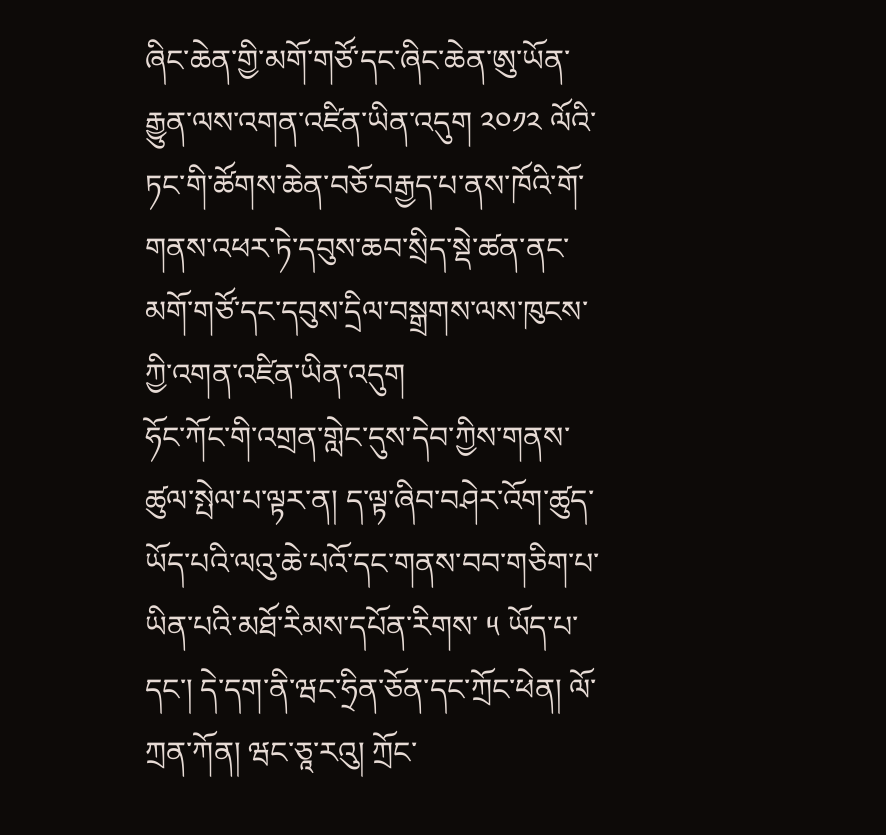ཞིང་ཆེན་གྱི་མགོ་གཙོ་དང་ཞིང་ཆེན་ཨུ་ཡོན་རྒྱུན་ལས་འགན་འཛིན་ཡིན་འདུག ༢༠༡༢ ལོའི་ཏང་གི་ཚོགས་ཆེན་བཅོ་བརྒྱད་པ་ནས་ཁོའི་གོ་གནས་འཕར་ཏེ་དབུས་ཆབ་སྲིད་སྡེ་ཚན་ནང་མགོ་གཙོ་དང་དབུས་དྲིལ་བསྒྲགས་ལས་ཁུངས་ཀྱི་འགན་འཛིན་ཡིན་འདུག
ཧོང་ཀོང་གི་འགྲན་གླེང་དུས་དེབ་ཀྱིས་གནས་ཚུལ་སྤེལ་པ་ལྟར་ན། ད་ལྟ་ཞིབ་བཤེར་འོག་ཚུད་ཡོད་པའི་ལའུ་ཆེ་པའོ་དང་གནས་བབ་གཅིག་པ་ཡིན་པའི་མཐོ་རིམས་དཔོན་རིགས་ ༥ ཡོད་པ་དང་། དེ་དག་ནི་ཝང་ཧྲིན་ཅོན་དང་ཀྲོང་ཕེན། ལོ་ཀྲན་ཀོན། ཝང་ཅཱ་རའུ། ཀྲོང་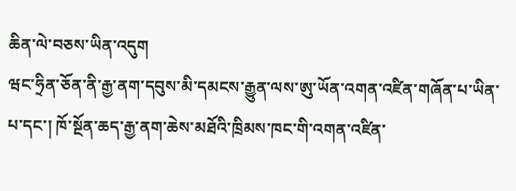ཆིན་ལེ་བཅས་ཡིན་འདུག
ཝང་ཧྲིན་ཅོན་ནི་རྒྱ་ནག་དབུས་མི་དམངས་རྒྱུན་ལས་ཨུ་ཡོན་འགན་འཛིན་གཞོན་པ་ཡིན་པ་དང་། ཁོ་སྔོན་ཆད་རྒྱ་ནག་ཆེས་མཐོའི་ཁྲིམས་ཁང་གི་འགན་འཛིན་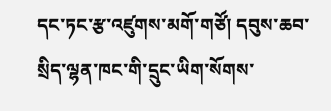དང་ཏང་རྩ་འཛུགས་མགོ་གཙོ། དབུས་ཆབ་སྲིད་ལྷན་ཁང་གི་དྲུང་ཡིག་སོགས་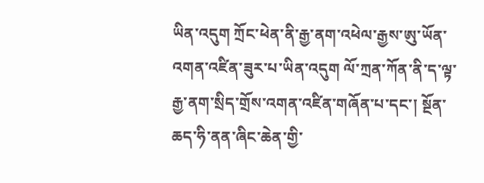ཡིན་འདུག ཀྲོང་ཕེན་ནི་རྒྱ་ནག་འཕེལ་རྒྱས་ཨུ་ཡོན་འགན་འཛིན་ཟུར་པ་ཡིན་འདུག ལོ་ཀྲན་ཀོན་ནི་ད་ལྟ་རྒྱ་ནག་སྲིད་གྲོས་འགན་འཛིན་གཞོན་པ་དང་། སྔོན་ཆད་ཧི་ནན་ཞིང་ཆེན་གྱི་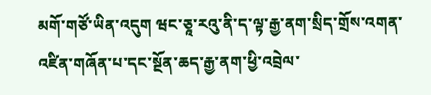མགོ་གཙོ་ཡིན་འདུག ཝང་ཅཱ་རའུ་ནི་ད་ལྟ་རྒྱ་ནག་སྲིད་གྲོས་འགན་འཛིན་གཞོན་པ་དང་སྔོན་ཆད་རྒྱ་ནག་ཕྱི་འབྲེལ་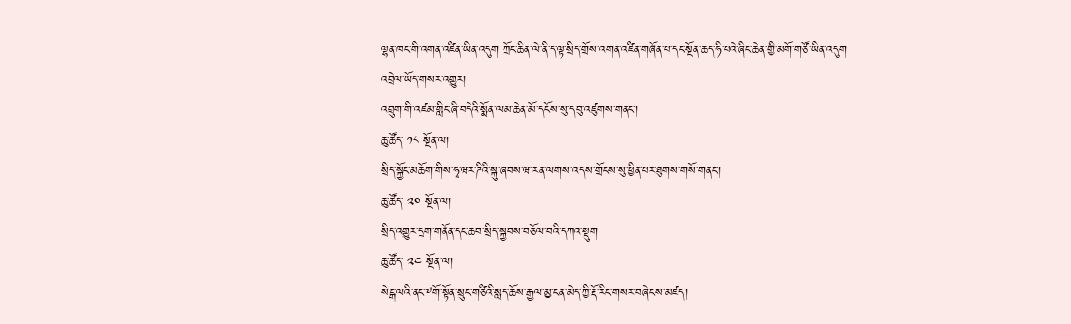ལྷན་ཁང་གི་འགན་འཛིན་ཡིན་འདུག ཀྲོང་ཆིན་ལེ་ནི་ད་ལྟ་སྲིད་གྲོས་འགན་འཛིན་གཞོན་པ་དང་སྔོན་ཆད་ཧི་པའེ་ཞིང་ཆེན་གྱི་མགོ་གཙོ་ཡིན་འདུག
འབྲེལ་ཡོད་གསར་འགྱུར།
འབྲུག་གི་འཛམ་གླིང་ཞི་བདེའི་སྨོན་ལམ་ཆེན་མོ་དངོས་སུ་དབུ་འཛུགས་གནང་།
ཆུ་ཚོད་ ༡༨ སྔོན་ལ།
སྲིད་སྐྱོང་མཆོག་གིས་ཧྭ་ཝར་ཌིའི་སྐུ་ཞབས་ཝ་རན་ལགས་འདས་གྲོངས་སུ་ཕྱིན་པར་ཐུགས་གསོ་གནང་།
ཆུ་ཚོད་ ༢༠ སྔོན་ལ།
སྲིད་འགྱུར་དྲག་གནོན་དང་ཆབ་སྲིད་སྐྱབས་བཅོལ་བའི་དཀའ་སྡུག
ཆུ་ཚོད་ ༢༤ སྔོན་ལ།
སེངྒ་ལའི་ནང་༸གོ་སྟོན་སྲུང་གཙིའི་སླད་ཆོས་རྒྱལ་མྱ་ངན་མེད་ཀྱི་རྡོ་རིང་གསར་བཞེངས་མཛད།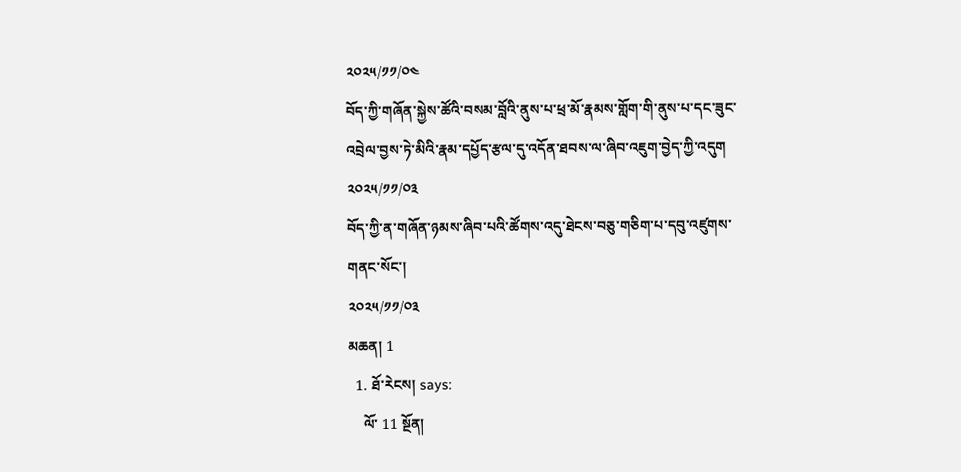༢༠༢༥/༡༡/༠༤
བོད་ཀྱི་གཞོན་སྐྱེས་ཚོའི་བསམ་བློའི་ནུས་པ་ཕྲ་མོ་རྣམས་གློག་གི་ནུས་པ་དང་ཟུང་འབྲེལ་བྱས་ཏེ་མིའི་རྣམ་དཔྱོད་རྩལ་དུ་འདོན་ཐབས་ལ་ཞིབ་འཇུག་བྱེད་ཀྱི་འདུག
༢༠༢༥/༡༡/༠༣
བོད་ཀྱི་ན་གཞོན་ཉམས་ཞིབ་པའི་ཚོགས་འདུ་ཐེངས་བཅུ་གཅིག་པ་དབུ་འཛུགས་གནང་སོང་།
༢༠༢༥/༡༡/༠༣
མཆན། 1
  1. ཐོ་རེངས། says:
    ལོ་ 11 སྔོན།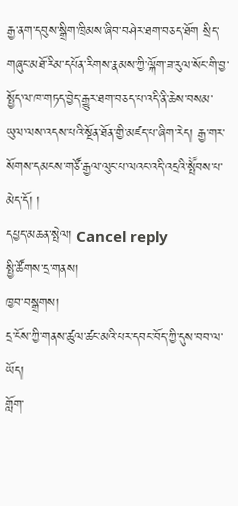རྒྱ་ནག་དབུས་སྒྲིག་ཁྲིམས་ཞིབ་བཤེར་ཐག་བཅད་ཐོག སྲིད་གཞུང་མཐོ་རིམ་དཔོན་རིགས་རྣམས་ཀྱི་ལྐོག་ཟ་རུལ་སོང་གི་བྱ་སྤྱོད་ལ་ཁ་གཏད་བྱེད་རྒྱུར་ཐག་བཅད་པ་འདི་ནི་ཆེས་བསམ་ཡུལ་ལས་འདས་པའི་སྔོན་ཐོན་གྱི་མཛད་པ་ཞིག་རེད། རྒྱ་གར་སོགས་དམངས་གཙོ་རྒྱལ་ལུང་པ་ལའང་འདི་འདྲའི་སྤཽབས་པ་མེད་དོ། །
དཔྱད་མཆན་སྤེལ། Cancel reply
སྤྱི་ཚོགས་དྲ་གནས།
ཁྱབ་བསྒྲགས།
དྲ་ངོས་ཀྱི་གནས་ཚུལ་ཚང་མའི་པར་དབང་བོད་ཀྱི་དུས་བབ་ལ་ཡོད།
གློག་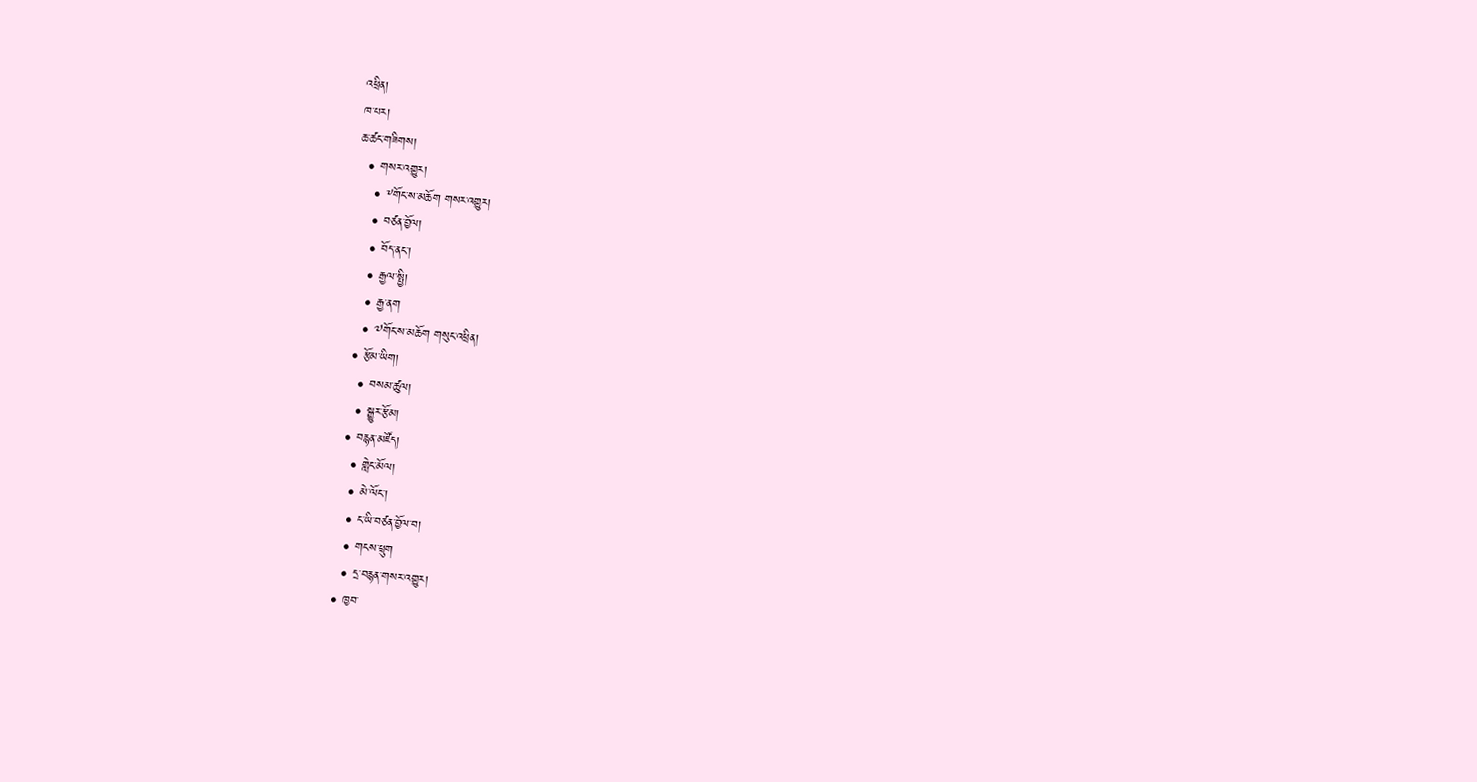འཕྲིན།
ཁ་པར།
ཆ་ཚང་གཟིགས།
  • གསར་འགྱུར།
    • ༸གོང་ས་མཆོག གསར་འགྱུར།
    • བཙན་བྱོལ།
    • བོད་ནང་།
    • རྒྱལ་སྤྱི།
    • རྒྱ་ནག
    • ༧གོང་ས་མཆོག གསུང་འཕྲིན།
  • རྩོམ་ཡིག།
    • བསམ་ཚུལ།
    • སྒྱུར་རྩོམ།
  • བརྙན་མཛོད།
    • གླེང་མོལ།
    • མེ་ལོང་།
    • ང་ཡི་བཙན་བྱོལ་བ།
    • གངས་ཕྲུག
    • དྲ་བརྙན་གསར་འགྱུར།
  • ཁྱབ་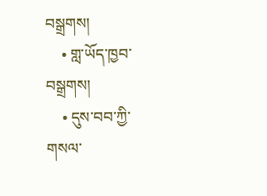བསྒྲགས།
    • གླ་ཡོད་ཁྱབ་བསྒྲགས།
    • དུས་བབ་ཀྱི་གསལ་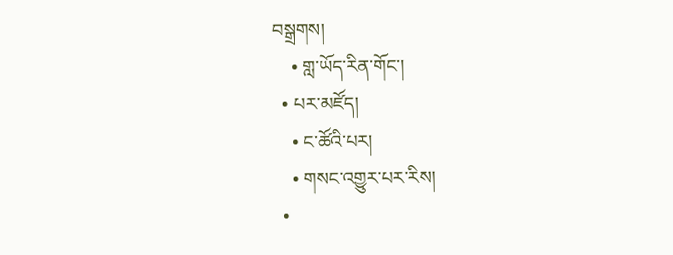བསྒྲགས།
    • གླ་ཡོད་རིན་གོང་།
  • པར་མཛོད།
    • ང་ཚོའི་པར།
    • གསང་འགྱུར་པར་རིས།
  •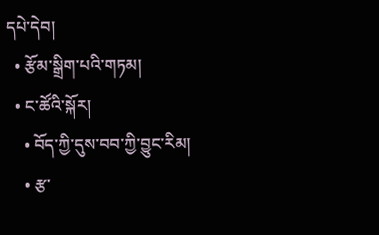དཔེ་དེབ།
  • རྩོམ་སྒྲིག་པའི་གཏམ།
  • ང་ཚོའི་སྐོར།
    • བོད་ཀྱི་དུས་བབ་ཀྱི་བྱུང་རིམ།
    • རྩ་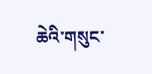ཆེའི་གསུང་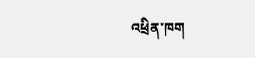འཕྲིན་ཁག